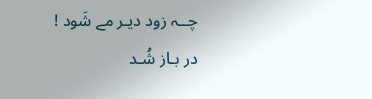چــہ زود دیـر مے شَود !
در بـاز شُـد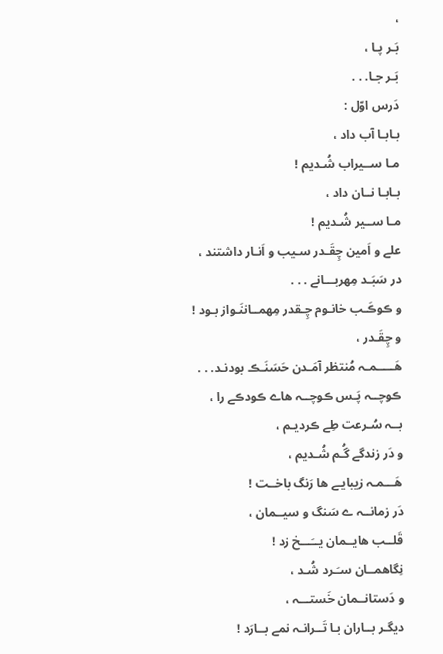،
بَـر پـا ،
بَـر جـا. . .
دَرس اوّل :
بـابـا آب داد ،
مـا ســیراب شُـدیم !
بـابـا نــان داد ،
مـا ســیر شُـدیم !
علے و اَمین چِقَـدر سـیب و اَنـار داشتند ،
در سَبَـد مِهربـــانے . . .
و ڪوڪَـب خانـوم چِـقدر مِهمــاننَـواز بـود !
و چِقَـدر ،
هَـــــمـہ مُنتظر آمَـدن حَسَنَـڪ بودنـد. . .
ڪوچــہ پَـس ڪوچــہ هاے ڪودڪے را ،
بــہ سُـرعت طِے ڪردیـم ،
و دَر زندگے گُـم شُـدیم ،
هَـــمـہ زیبایـے ها رَنگ باخــت !
دَر زمانــہ ے سَنگ و سیــمان ،
قَلــب هایــمان یــَـــخ زد !
نِگاهمــان سـَـرد شُـد ،
و دَستانــمان خَستـــہ ،
دیگـر بــاران بـا تَــرانـہ نمے بــارَد !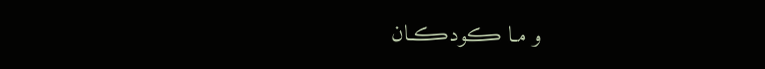و مـا ڪودڪـان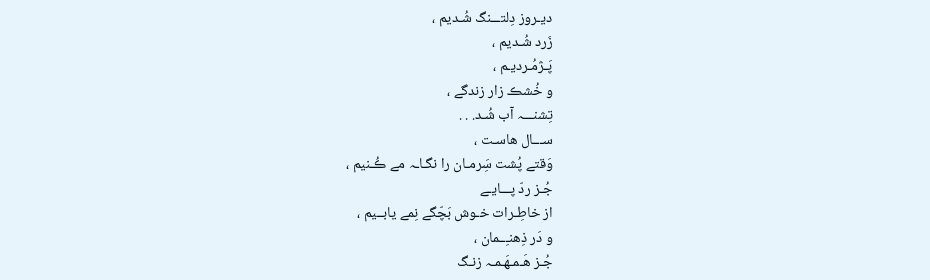دیـروز دِلتـــنگ شُـدیم ،
زَرد شُـدیم ،
پَـژمُـردیـم ،
و خُشڪ زار زندگے ،
تِشنـــہ آب شُـد. . .
ســـال هاسـت ،
وَقتے پُشت سَِرمـان را نگـاـہ مے ڪُـنیم ،
جُـز ردّ پـــایـے
از خاطِـرات خـوش بَچّگے نِمے یابــیم ،
و دَر ذِهنـِــمان ،
جُـز هَـمـهَـمـہ زنـگ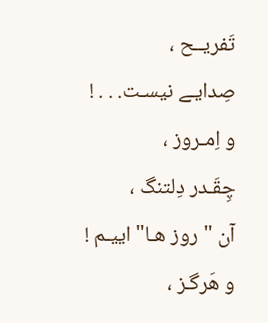تَفریــح ،
صِدایـے نیسـت. . . !
و اِمـروز ،
چِقَـدر دِلتنگ ،
آن "روز هـا" اییـم !
و هَرگـز ،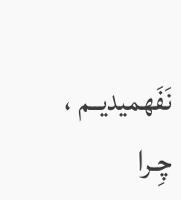نَفَهمیدیــم ،
چِـرا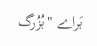بَراے "بُزُرگ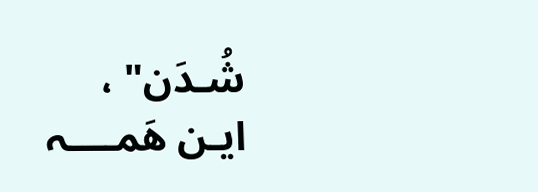شُـدَن" ،
ایـن هَمــــہ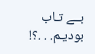بــے تـاب بودیـم. . .؟!